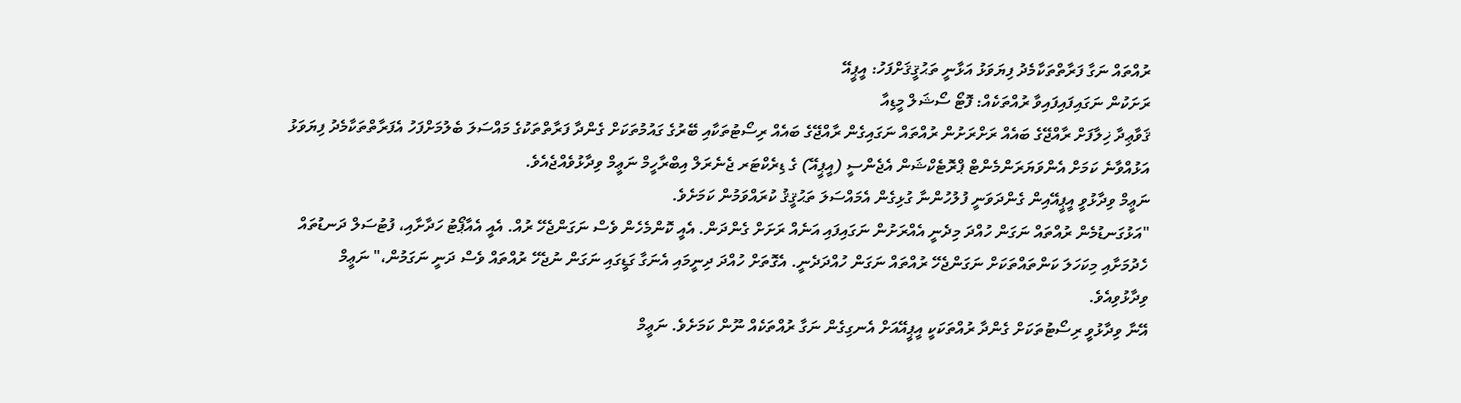ރުއްތައް ނަގާ ފަރާތްތަކާމެދު ފިޔަވަޅު އަޅާނީ ތަޙުޤީޤަށްފަހު: އީޕީއޭ
ރަށަކުން ނަގައިފައިފައިވާ ރުއްތަކެއް: ފޮޓޯ ސޯޝަލް މީޑިއާ
ޤަވާޢިދާ ޚިލާފަށް ރާއްޖޭގެ ބައެއް ރަށްރަށުން ރުއްތައް ނަގައިގެން ރާއްޖޭގެ ބައެއް ރިސޯޓުތަކާއި ބޭރުގެ ގައުމުތަކަށް ގެންދާ ފަރާތްތަކުގެ މައްސަލަ ބެލުމަށްފަހު އެފަރާތްތަކާމެދު ފިޔަވަޅު އަޅުއްވާނެ ކަމަށް އެންވަޔަރަންމެންޓް ޕްރޮޓެކްޝަން އެޖެންސީ (އީޕީއޭ) ގެ ޑިރެކްޓަރ ޖެނެރަލް އިބްރާހީމް ނަޢީމް ވިދާޅުވެއްޖެއެވެ.
ނަޢީމް ވިދާޅުވީ އީޕީއޭއިން ގެންދަވަނީ ފުލުހުންނާ ގުޅިގެން އެމައްސަލަ ތަޙުޤީޤު ކުރައްވަމުން ކަމަށެވެ.
"އަޅުގަނޑުމެން ރުއްތައް ނަގަން ހުއްދަ މިދެނީ އެއްރަށުން ނަގައިފައި އަނެއް ރަށަށް ގެންދަން. އެއީ ކޮންމެހެން ވެސް ނަގަންޖެހޭ ރުއް. އެއީ އެއާޕޯޓު ހަދާށާއި، ފުޓުސަލް ދަނޑުތައް ހެދުމަށާއި މިކަހަލަ ކަންތައްތަކަށް ނަގަންޖެހޭ ރުއްތައް ނަގަން ހުއްދަދެނީ. އެގޮތަށް ހުއްދަ ދިނީމައި އެނަގާ ގަޑީގައި ނަގަން ނުޖެހޭ ރުއްތައް ވެސް ދަނީ ނަގަމުން،" ނަޢީމް ވިދާޅުވިއެވެ.
އޭނާ ވިދާޅުވީ ރިސޯޓުތަކަށް ގެންދާ ރުއްތަކަކީ އީޕީއޭއަށް އެނގިގެން ނަގާ ރުއްތަކެއް ނޫން ކަމަށެވެ. ނަޢީމް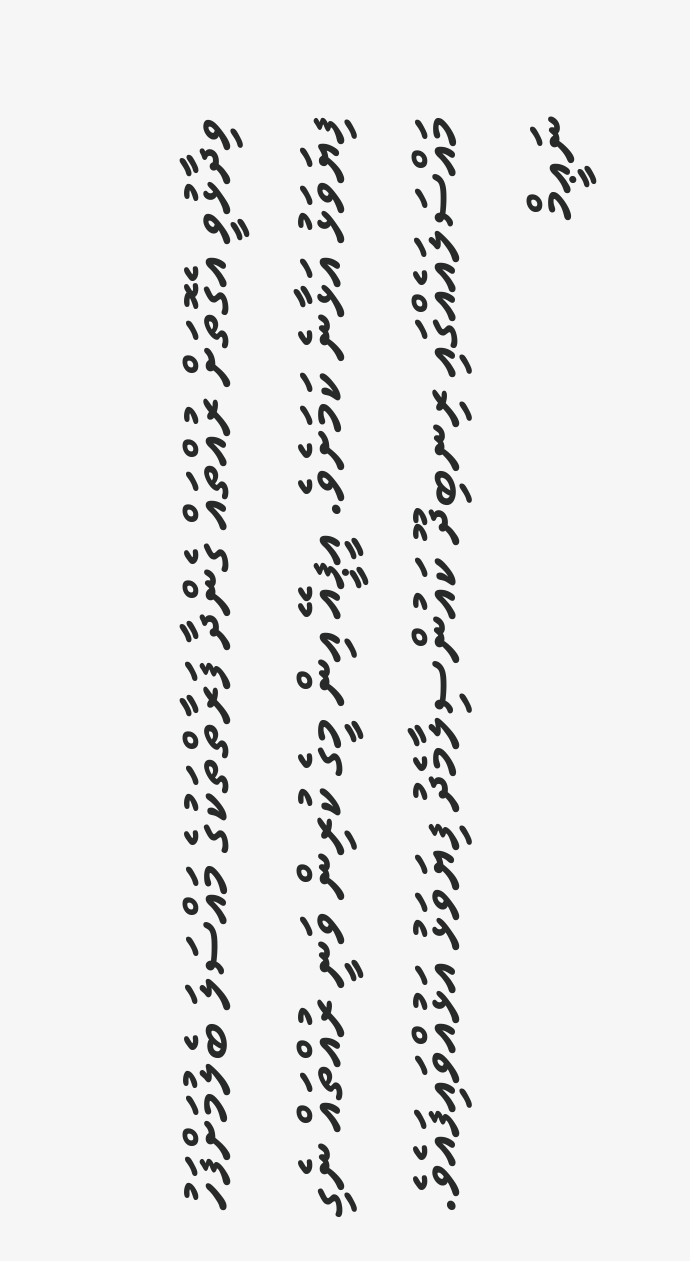ވިދާޅުވީ އެގޮތަށް ރުއްތައް ގެންދާ ފަރާތްތަކުގެ މައްސަލަ ބެލުމަށްފަހު ފިޔަވަޅު އަޅާނެ ކަމަށެވެ. އީޕީއޭ އިން މީގެ ކުރިން ވަނީ ރުއްތައް ނެގި މައްސަލައެއްގައި ރިނބިދޫ ކައުންސިލާމެދު ފިޔަވަޅު އަޅުއްވައިފައެވެ.
ނަޢީމް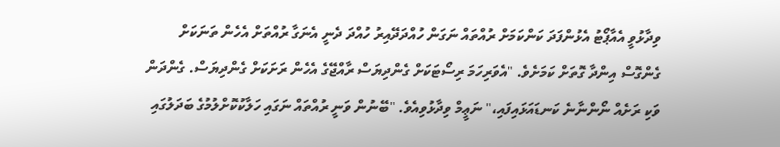ވިދާޅުވީ އެއާޕޯޓު އެޅުންފަދަ ކަންކަމަށް ރުއްތައް ނަގަން ހުއްދަދޭއިރު ހުއްދަ ދެނީ އެނަގާ ރުއްތަށް އެހެން ތަނަކަށް ގެންގޮސް އިންދާ ގޮތަށް ކަމަށެވެ. "އެވަރިހަމަ ރިސޯޓަކަށް ގެންދިޔަސް ރާއްޖޭގެ އެހެން ރަށަކަށް ގެންދިޔަސް. ގެންދަން ވަކި ރަށެއް ނޯންނާނެ ކަނޑައަޅައިފައި،" ނަޢީމް ވިދާޅުވިއެވެ. "ބޭނުން ވަނީ ރުއްތައް ނަގައި ހަލާކުކޮށްލުމުގެ ބަދަލުގައި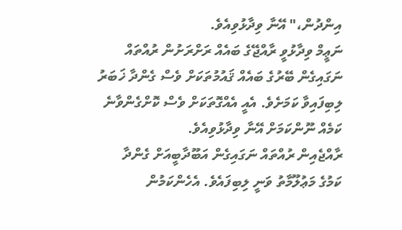އިންދުން،" އޭނާ ވިދާޅުވިއެވެ.
ނަޢީމް ވިދާޅުވީ ރާއްޖޭގެ ބައެއް ރަށްރަށުން ރުއްތައް ނަގައިގެން ބޭރުގެ ބައެއް ޤައުމުތަކަށް ވެސް ގެންދާ ޚަބަރު ލިބިފައިވާ ކަމަށެވެ. އެއީ އެއްގޮތަކަށް ވެސް ކޮށްގެންވާނެ ކަމެއް ނޫންކަމަށް އޭނާ ވިދާޅުވިއެވެ.
ރާއްޖެއިން ރުއްތައް ނަގައިގެން އަބޫދާބީއަށް ގެންދާ ކަމުގެ މަޢުލޫމާތު ވަނީ ލިބިފައެވެ. އެހެންކަމުން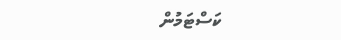ކަސްޓަމުން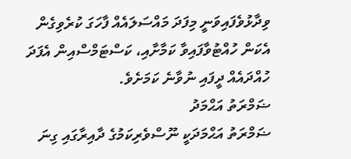ވިދާޅުވެފައިވަނީ މިފަދަ މައްސަލައެއް ފާހަގަ ކުރެވިގެން އެކަން ހުއްޓުވާފައިވާ ކަމާށާއި، ކަސްޓަމްސްއިން އެފަދަ ހުއްދައެއް ދީފައި ނުވާނެ ކަމަށެވެ.
ޟަމްރަތު އަޙްމަދު
ޟަމްރަތު އަޙްމަދަކީ ނޫސްވެރިކަމުގެ ދާއިރާގައި ގިނަ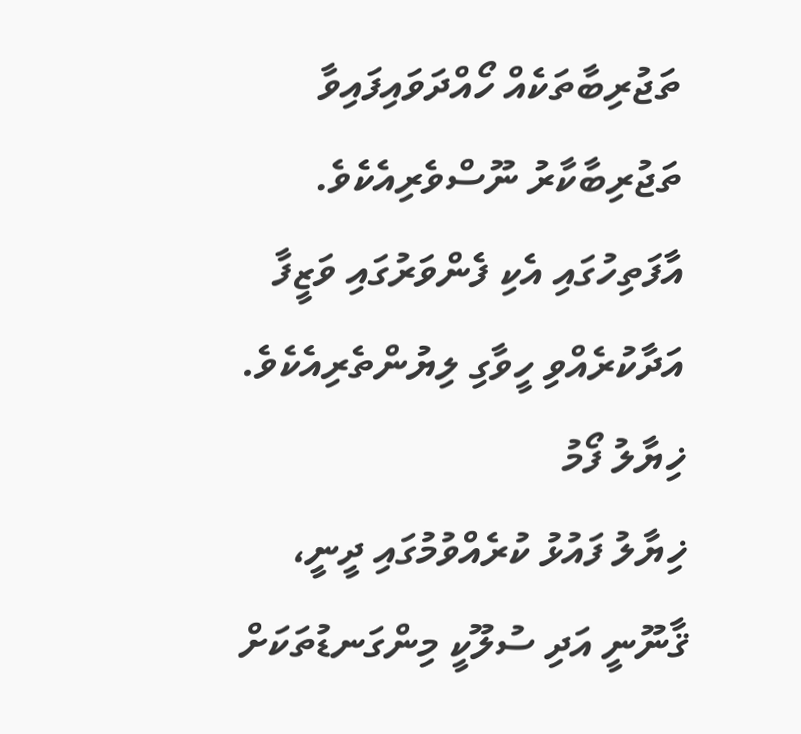ތަޖުރިބާތަކެއް ހޯއްދަވައިފައިވާ ތަޖުރިބާކާރު ނޫސްވެރިއެކެވެ. އާފަތިހުގައި އެކި ފެންވަރުގައި ވަޒީފާ އަދާކުރެއްވި ހީވާގި ލިޔުންތެރިއެކެވެ.
ޚިޔާލު ފޯމު
ޚިޔާލު ފައުޅު ކުރެއްވުމުގައި ދީނީ، ޤާނޫނީ އަދި ސުލޫކީ މިންގަނޑުތަކަށް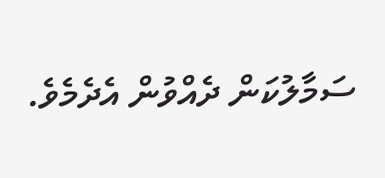ސަމާލުކަން ދެއްވުން އެދެމެވެ.